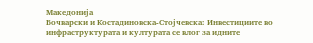Македонија
Бочварски и Костадиновска-Стојчевска: Инвестициите во инфраструктурата и културата се влог за идните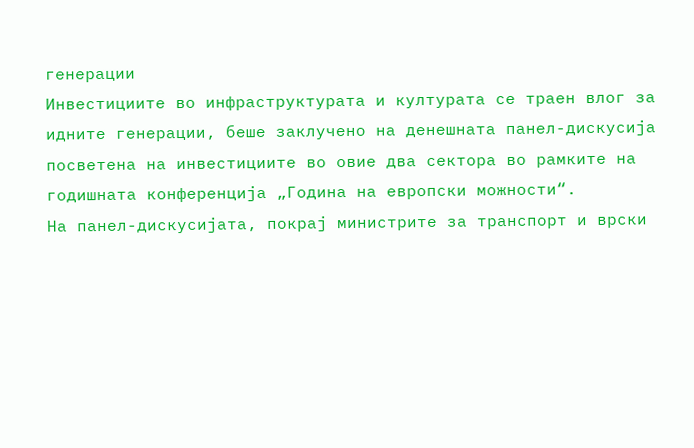генерации
Инвестициите во инфраструктурата и културата се траен влог за идните генерации, беше заклучено на денешната панел-дискусија посветена на инвестициите во овие два сектора во рамките на годишната конференција „Година на европски можности“.
На панел-дискусијата, покрај министрите за транспорт и врски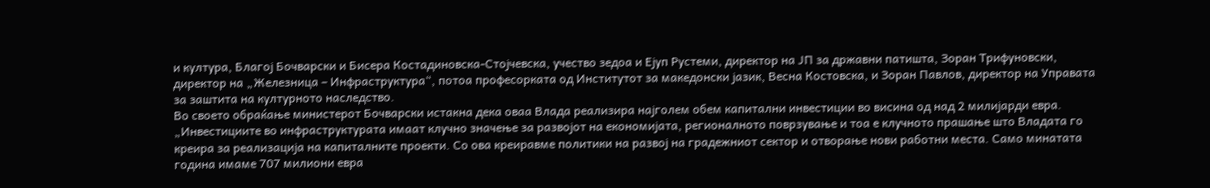и култура, Благој Бочварски и Бисера Костадиновска-Стојчевска, учество зедоа и Ејуп Рустеми, директор на ЈП за државни патишта, Зоран Трифуновски, директор на „Железница – Инфраструктура“, потоа професорката од Институтот за македонски јазик, Весна Костовска, и Зоран Павлов, директор на Управата за заштита на културното наследство.
Во своето обраќање министерот Бочварски истакна дека оваа Влада реализира најголем обем капитални инвестиции во висина од над 2 милијарди евра.
„Инвестициите во инфраструктурата имаат клучно значење за развојот на економијата, регионалното поврзување и тоа е клучното прашање што Владата го креира за реализација на капиталните проекти. Со ова креиравме политики на развој на градежниот сектор и отворање нови работни места. Само минатата година имаме 707 милиони евра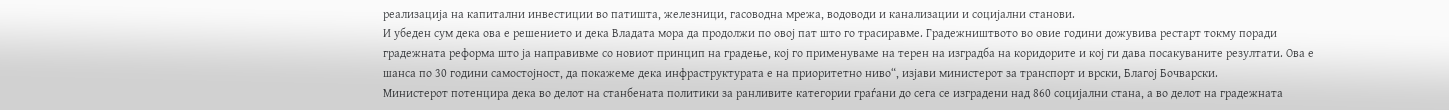реализација на капитални инвестиции во патишта, железници, гасоводна мрежа, водоводи и канализации и социјални станови.
И убеден сум дека ова е решението и дека Владата мора да продолжи по овој пат што го трасиравме. Градежништвото во овие години дожувива рестарт токму поради градежната реформа што ја направивме со новиот принцип на градење, кој го применуваме на терен на изградба на коридорите и кој ги дава посакуваните резултати. Ова е шанса по 30 години самостојност, да покажеме дека инфраструктурата е на приоритетно ниво“, изјави министерот за транспорт и врски, Благој Бочварски.
Министерот потенцира дека во делот на станбената политики за ранливите категории граѓани до сега се изградени над 860 социјални стана, а во делот на градежната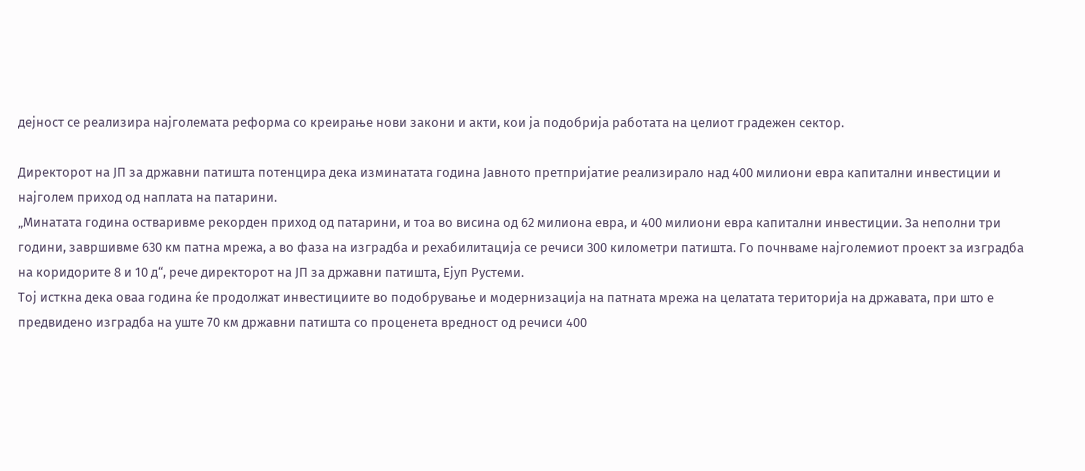дејност се реализира најголемата реформа со креирање нови закони и акти, кои ја подобрија работата на целиот градежен сектор.

Директорот на ЈП за државни патишта потенцира дека изминатата година Јавното претпријатие реализирало над 400 милиони евра капитални инвестиции и најголем приход од наплата на патарини.
„Минатата година остваривме рекорден приход од патарини, и тоа во висина од 62 милиона евра, и 400 милиони евра капитални инвестиции. За неполни три години, завршивме 630 км патна мрежа, а во фаза на изгрaдба и рехабилитација се речиси 300 километри патишта. Го почнваме најголeмиот проект за изгрaдба на коридорите 8 и 10 д“, рече директорот на ЈП за државни патишта, Ејуп Рустеми.
Тој исткна дека оваа година ќе продолжат инвестициите во подобрување и модернизација на патната мрежа на целатата територија на државата, при што е предвидено изградба на уште 70 км државни патишта со проценета вредност од речиси 400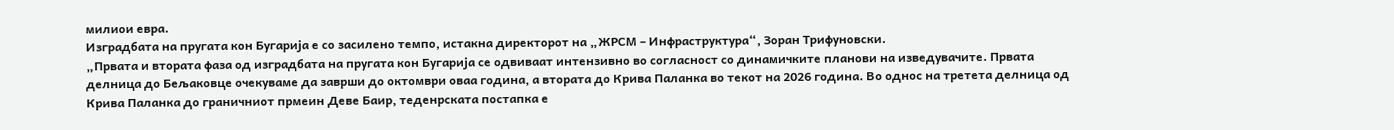милиои евра.
Изградбата на пругата кон Бугарија е со засилено темпо, истакна директорот на „ЖРСМ – Инфраструктура“, Зоран Трифуновски.
„Првата и втората фаза од изгрaдбата на пругата кон Бугарија се одвиваат интензивно во согласност со динамичките планови на изведувачите. Првата делница до Бељаковце очекуваме да заврши до октомври оваа година, а втората до Крива Паланка во текот на 2026 година. Во однос на третета делница од Крива Паланка до граничниот прмеин Деве Баир, теденрската постапка е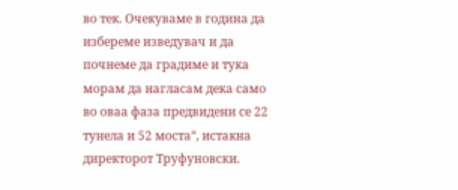во тек. Очекуваме в година да избереме изведувач и да почнеме да градиме и тука морам да нагласам дека само во оваа фаза предвидени се 22 тунела и 52 моста“, истакна директорот Труфуновски.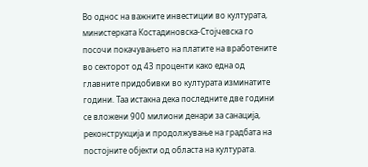Во однос на важните инвестиции во културата, министерката Костадиновска-Стојчевска го посочи покачувањето на платите на вработените во секторот од 43 проценти како една од главните придобивки во културата изминатите години. Таа истакна дека последните две години се вложени 900 милиони денари за санација, реконструкција и продолжување на градбата на постојните објекти од областа на културата.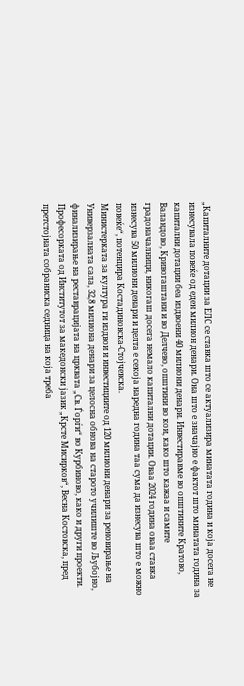„Капиталните дотации за ЕЛС се ставка што се актуализира минатата година и која досега не изнесувала повеќе од еден милион денари. Она што е значајно е фактот што минатата година за капитални дотации беа издвоени 40 милиони денари. Инвестиравме во општините Кратово, Валандово, Кривогаштани и во Делчево, општини во кои, како што кажаа и самите градоначалници, никогаш досега немало капитални дотации. Оваа 2024 година оваа ставка изнесува 50 милиони денари и целта е секоја наредна година таа сума да изнесува што е можно повеќе“, потенцира Костадиновска-Стојчевска.
Министерката за култура ги издвои и инвестициите од 120 милиони денари за реновирање на Универзалната сала, 32,8 милиона денари за целосна обнова на старото училиште во Љубојно, финализирање на реставрацијата на црквата „Св. Ѓорѓи“ во Курбиново, како и други проекти.
Професорката од Институтот за македонски јазик „Крсте Мисирков“, Весна Костовска, пред претстојната собраниска седница на која треба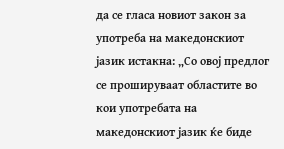да се гласа новиот закон за употреба на македонскиот јазик истакна: „Со овој предлог се прошируваат областите во кои употребата на македонскиот јазик ќе биде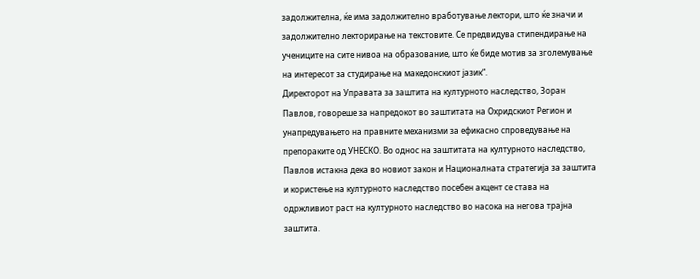задолжителна, ќе има задолжително вработување лектори, што ќе значи и задолжително лекторирање на текстовите. Се предвидува стипендирање на учениците на сите нивоа на образование, што ќе биде мотив за зголемување на интересот за студирање на македонскиот јазик“.
Директорот на Управата за заштита на културното наследство, Зоран Павлов, говореше за напредокот во заштитата на Охридскиот Регион и унапредувањето на правните механизми за ефикасно спроведување на препораките од УНЕСКО. Во однос на заштитата на културното наследство, Павлов истакна дека во новиот закон и Националната стратегија за заштита и користење на културното наследство посебен акцент се става на одржливиот раст на културното наследство во насока на негова трајна заштита.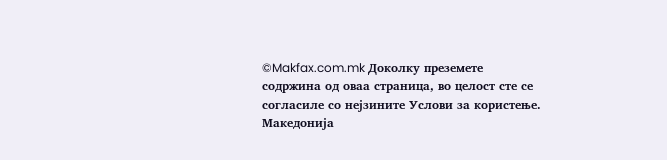©Makfax.com.mk Доколку преземете содржина од оваа страница, во целост сте се согласиле со нејзините Услови за користење.
Македонија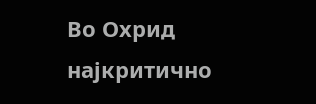Во Охрид најкритично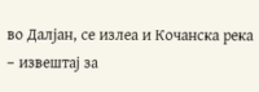во Далјан, се излеа и Кочанска река – извештај за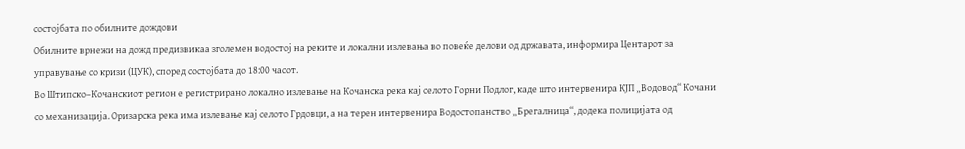состојбата по обилните дождови
Обилните врнежи на дожд предизвикаа зголемен водостој на реките и локални излевања во повеќе делови од државата, информира Центарот за управување со кризи (ЦУК), според состојбата до 18:00 часот.
Во Штипско–Кочанскиот регион е регистрирано локално излевање на Кочанска река кај селото Горни Подлог, каде што интервенира КЈП „Водовод“ Кочани со механизација. Оризарска река има излевање кај селото Грдовци, а на терен интервенира Водостопанство „Брегалница“, додека полицијата од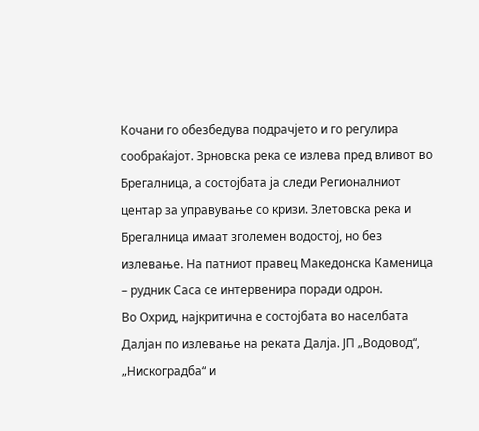Кочани го обезбедува подрачјето и го регулира сообраќајот. Зрновска река се излева пред вливот во Брегалница, а состојбата ја следи Регионалниот центар за управување со кризи. Злетовска река и Брегалница имаат зголемен водостој, но без излевање. На патниот правец Македонска Каменица – рудник Саса се интервенира поради одрон.
Во Охрид, најкритична е состојбата во населбата Далјан по излевање на реката Далја. ЈП „Водовод“, „Нискоградба“ и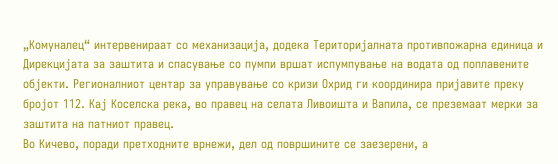„Комуналец“ интервенираат со механизација, додека Територијалната противпожарна единица и Дирекцијата за заштита и спасување со пумпи вршат испумпување на водата од поплавените објекти. Регионалниот центар за управување со кризи Охрид ги координира пријавите преку бројот 112. Кај Коселска река, во правец на селата Ливоишта и Вапила, се преземаат мерки за заштита на патниот правец.
Во Кичево, поради претходните врнежи, дел од површините се заезерени, а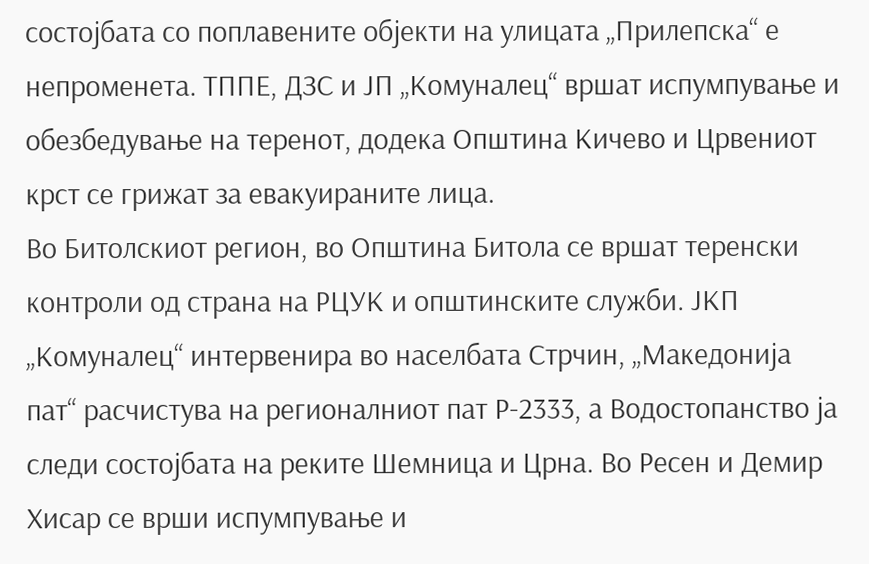состојбата со поплавените објекти на улицата „Прилепска“ е непроменета. ТППЕ, ДЗС и ЈП „Комуналец“ вршат испумпување и обезбедување на теренот, додека Општина Кичево и Црвениот крст се грижат за евакуираните лица.
Во Битолскиот регион, во Општина Битола се вршат теренски контроли од страна на РЦУК и општинските служби. ЈКП „Комуналец“ интервенира во населбата Стрчин, „Македонија пат“ расчистува на регионалниот пат Р-2333, а Водостопанство ја следи состојбата на реките Шемница и Црна. Во Ресен и Демир Хисар се врши испумпување и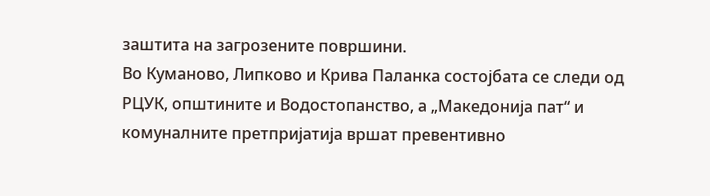заштита на загрозените површини.
Во Куманово, Липково и Крива Паланка состојбата се следи од РЦУК, општините и Водостопанство, а „Македонија пат“ и комуналните претпријатија вршат превентивно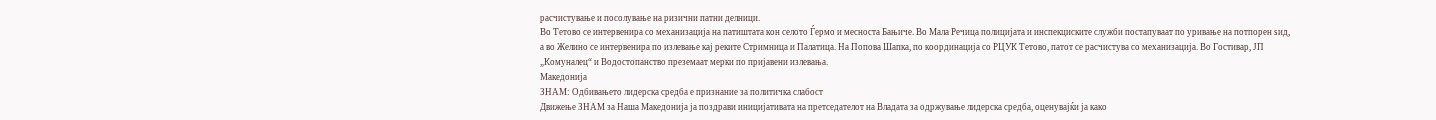расчистување и посолување на ризични патни делници.
Во Тетово се интервенира со механизација на патиштата кон селото Ѓермо и месноста Бањиче. Во Мала Речица полицијата и инспекциските служби постапуваат по уривање на потпорен ѕид, а во Желино се интервенира по излевање кај реките Стримница и Палатица. На Попова Шапка, по координација со РЦУК Тетово, патот се расчистува со механизација. Во Гостивар, ЈП „Комуналец“ и Водостопанство преземаат мерки по пријавени излевања.
Македонија
ЗНАМ: Одбивањето лидерска средба е признание за политичка слабост
Движење ЗНАМ за Наша Македонија ја поздрави иницијативата на претседателот на Владата за одржување лидерска средба, оценувајќи ја како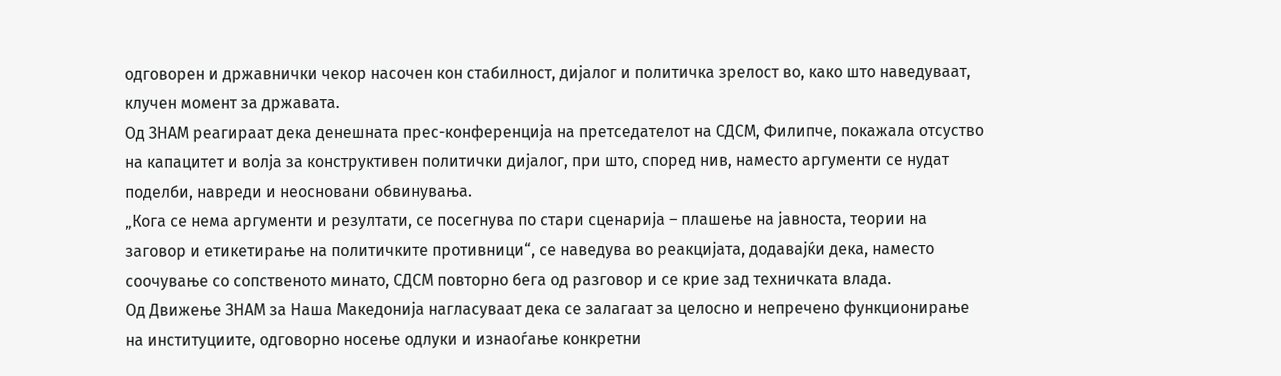одговорен и државнички чекор насочен кон стабилност, дијалог и политичка зрелост во, како што наведуваат, клучен момент за државата.
Од ЗНАМ реагираат дека денешната прес-конференција на претседателот на СДСМ, Филипче, покажала отсуство на капацитет и волја за конструктивен политички дијалог, при што, според нив, наместо аргументи се нудат поделби, навреди и неосновани обвинувања.
„Кога се нема аргументи и резултати, се посегнува по стари сценарија – плашење на јавноста, теории на заговор и етикетирање на политичките противници“, се наведува во реакцијата, додавајќи дека, наместо соочување со сопственото минато, СДСМ повторно бега од разговор и се крие зад техничката влада.
Од Движење ЗНАМ за Наша Македонија нагласуваат дека се залагаат за целосно и непречено функционирање на институциите, одговорно носење одлуки и изнаоѓање конкретни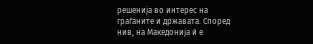решенија во интерес на граѓаните и државата. Според нив, на Македонија ѝ е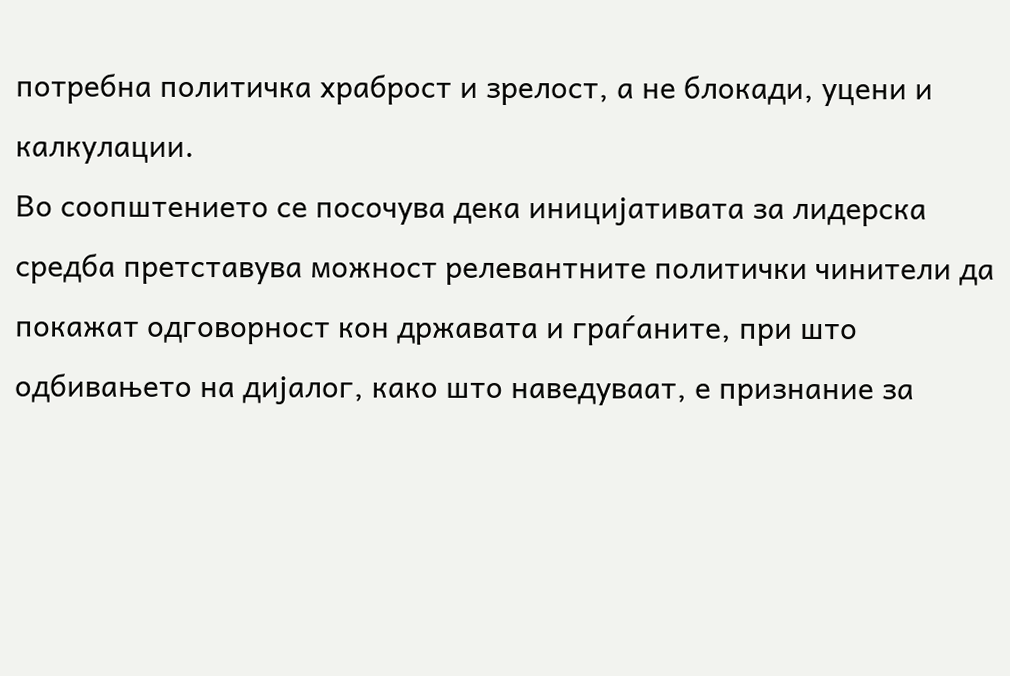потребна политичка храброст и зрелост, а не блокади, уцени и калкулации.
Во соопштението се посочува дека иницијативата за лидерска средба претставува можност релевантните политички чинители да покажат одговорност кон државата и граѓаните, при што одбивањето на дијалог, како што наведуваат, е признание за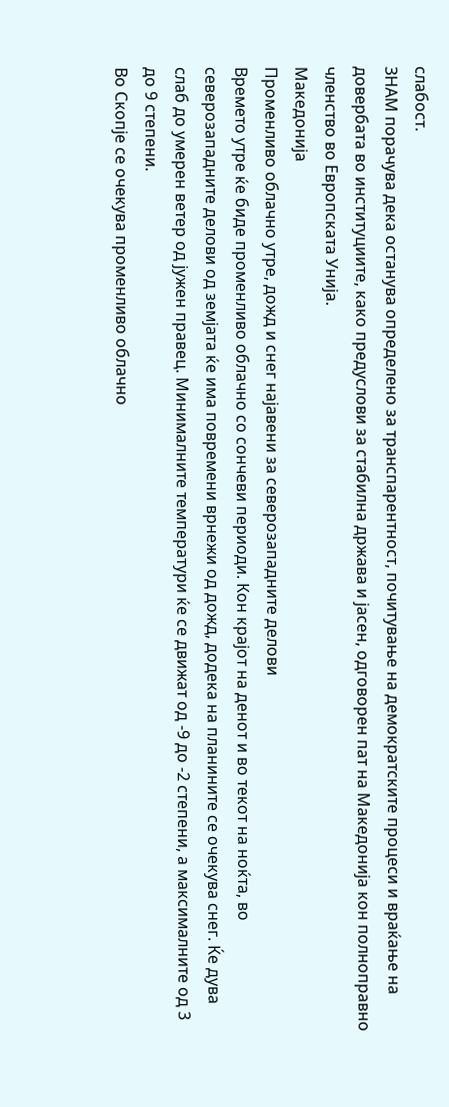слабост.
ЗНАМ порачува дека останува определено за транспарентност, почитување на демократските процеси и враќање на довербата во институциите, како предуслови за стабилна држава и јасен, одговорен пат на Македонија кон полноправно членство во Европската Унија.
Македонија
Променливо облачно утре, дожд и снег најавени за северозападните делови
Времето утре ќе биде променливо облачно со сончеви периоди. Кон крајот на денот и во текот на ноќта, во северозападните делови од земјата ќе има повремени врнежи од дожд, додека на планините се очекува снег. Ќе дува слаб до умерен ветер од јужен правец. Минималните температури ќе се движат од -9 до -2 степени, а максималните од 3 до 9 степени.
Во Скопје се очекува променливо облачно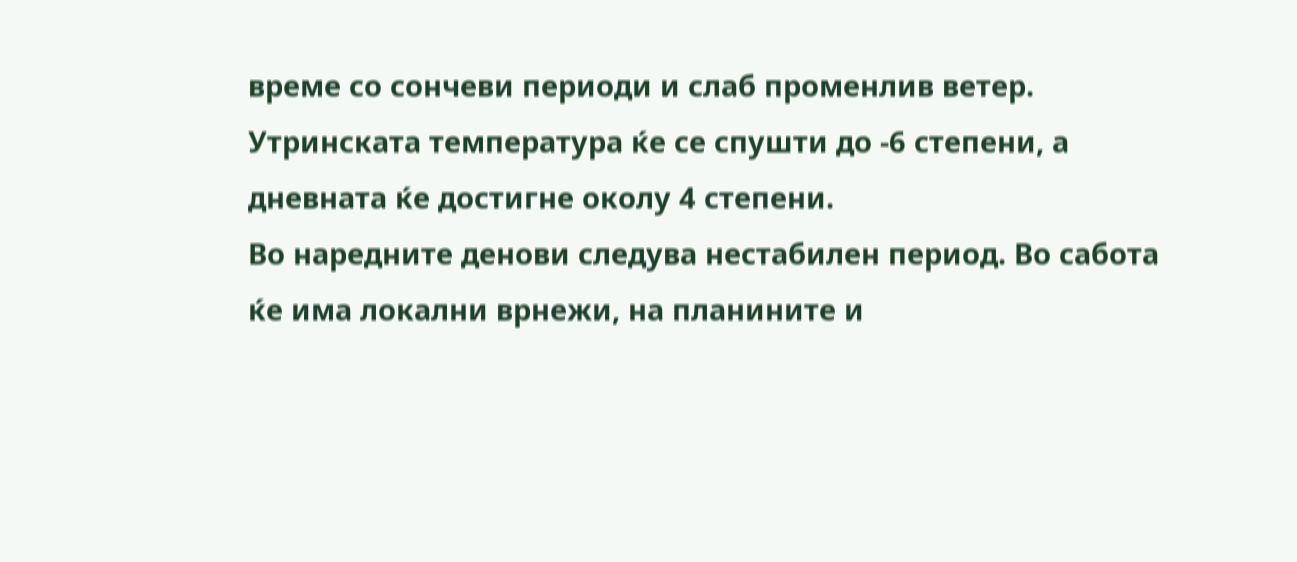време со сончеви периоди и слаб променлив ветер. Утринската температура ќе се спушти до -6 степени, а дневната ќе достигне околу 4 степени.
Во наредните денови следува нестабилен период. Во сабота ќе има локални врнежи, на планините и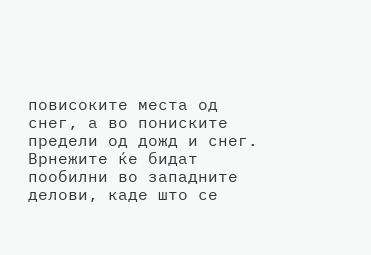повисоките места од снег, а во пониските предели од дожд и снег. Врнежите ќе бидат пообилни во западните делови, каде што се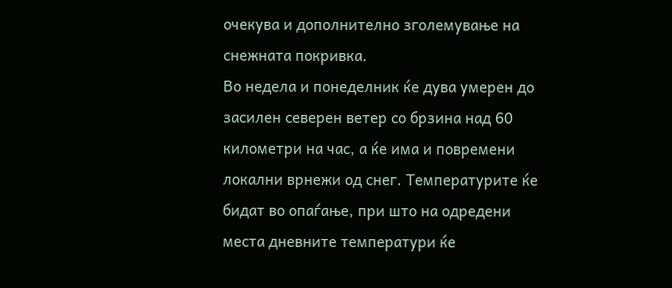очекува и дополнително зголемување на снежната покривка.
Во недела и понеделник ќе дува умерен до засилен северен ветер со брзина над 60 километри на час, а ќе има и повремени локални врнежи од снег. Температурите ќе бидат во опаѓање, при што на одредени места дневните температури ќе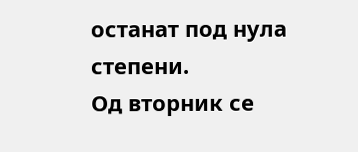останат под нула степени.
Од вторник се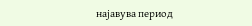најавува период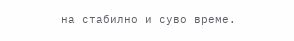на стабилно и суво време.